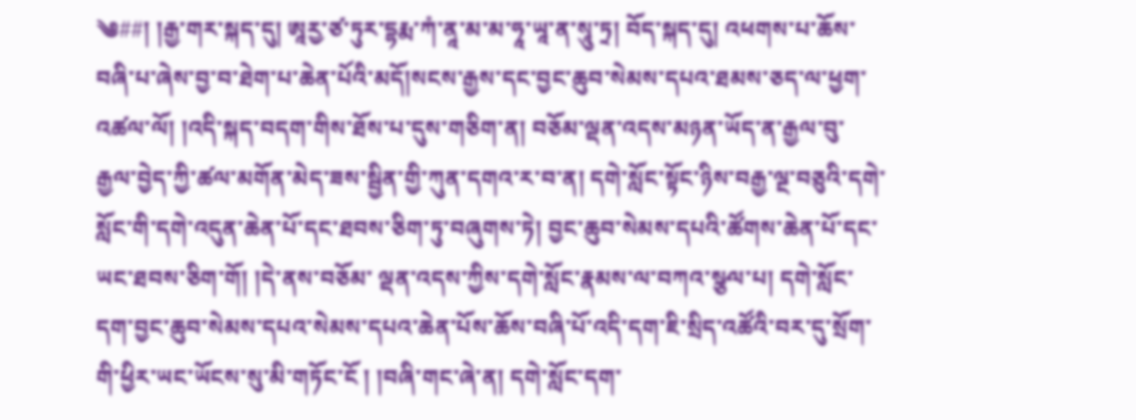༄##། །རྒྱ་གར་སྐད་དུ། ཨཱརྱ་ཙ་ཏུར་དྷརྨ་ཀཾ་ནཱ་མ་མ་ཧཱ་ཡཱ་ན་སཱུ་ཏྲ། བོད་སྐད་དུ། འཕགས་པ་ཆོས་བཞི་པ་ཞེས་བྱ་བ་ཐེག་པ་ཆེན་པོའི་མདོ།སངས་རྒྱས་དང་བྱང་ཆུབ་སེམས་དཔའ་ཐམས་ཅད་ལ་ཕྱག་འཚལ་ལོ། །འདི་སྐད་བདག་གིས་ཐོས་པ་དུས་གཅིག་ན། བཅོམ་ལྡན་འདས་མཉན་ཡོད་ན་རྒྱལ་བུ་རྒྱལ་བྱེད་ཀྱི་ཚལ་མགོན་མེད་ཟས་སྦྱིན་གྱི་ཀུན་དགའ་ར་བ་ན། དགེ་སློང་སྟོང་ཉིས་བརྒྱ་ལྔ་བཅུའི་དགེ་སློང་གི་དགེ་འདུན་ཆེན་པོ་དང་ཐབས་ཅིག་ཏུ་བཞུགས་ཏེ། བྱང་ཆུབ་སེམས་དཔའི་ཚོགས་ཆེན་པོ་དང་ཡང་ཐབས་ཅིག་གོ། །དེ་ནས་བཅོམ་ ལྡན་འདས་ཀྱིས་དགེ་སློང་རྣམས་ལ་བཀའ་སྩལ་པ། དགེ་སློང་དག་བྱང་ཆུབ་སེམས་དཔའ་སེམས་དཔའ་ཆེན་པོས་ཆོས་བཞི་པོ་འདི་དག་ཇི་སྲིད་འཚོའི་བར་དུ་སྲོག་གི་ཕྱིར་ཡང་ཡོངས་སུ་མི་གཏོང་ངོ ། །བཞི་གང་ཞེ་ན། དགེ་སློང་དག་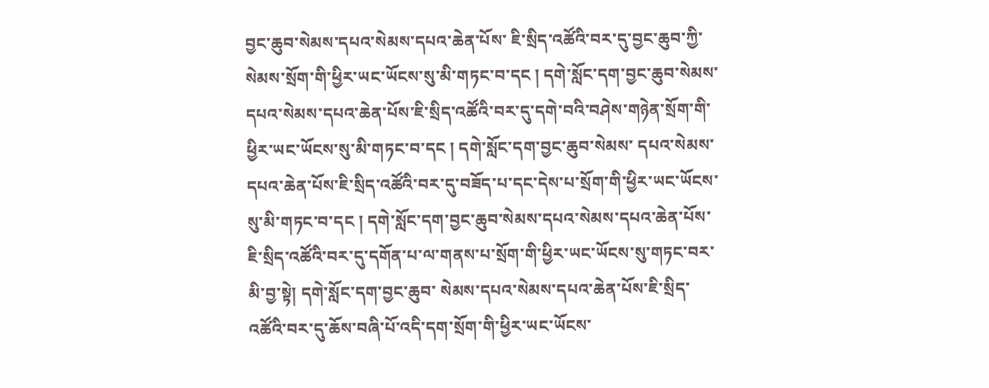བྱང་ཆུབ་སེམས་དཔའ་སེམས་དཔའ་ཆེན་པོས་ ཇི་སྲིད་འཚོའི་བར་དུ་བྱང་ཆུབ་ཀྱི་སེམས་སྲོག་གི་ཕྱིར་ཡང་ཡོངས་སུ་མི་གཏང་བ་དང ། དགེ་སློང་དག་བྱང་ཆུབ་སེམས་དཔའ་སེམས་དཔའ་ཆེན་པོས་ཇི་སྲིད་འཚོའི་བར་དུ་དགེ་བའི་བཤེས་གཉེན་སྲོག་གི་ཕྱིར་ཡང་ཡོངས་སུ་མི་གཏང་བ་དང ། དགེ་སློང་དག་བྱང་ཆུབ་སེམས་ དཔའ་སེམས་དཔའ་ཆེན་པོས་ཇི་སྲིད་འཚོའི་བར་དུ་བཟོད་པ་དང་དེས་པ་སྲོག་གི་ཕྱིར་ཡང་ཡོངས་སུ་མི་གཏང་བ་དང ། དགེ་སློང་དག་བྱང་ཆུབ་སེམས་དཔའ་སེམས་དཔའ་ཆེན་པོས་ཇི་སྲིད་འཚོའི་བར་དུ་དགོན་པ་ལ་གནས་པ་སྲོག་གི་ཕྱིར་ཡང་ཡོངས་སུ་གཏང་བར་མི་བྱ་སྟེ། དགེ་སློང་དག་བྱང་ཆུབ་ སེམས་དཔའ་སེམས་དཔའ་ཆེན་པོས་ཇི་སྲིད་འཚོའི་བར་དུ་ཆོས་བཞི་པོ་འདི་དག་སྲོག་གི་ཕྱིར་ཡང་ཡོངས་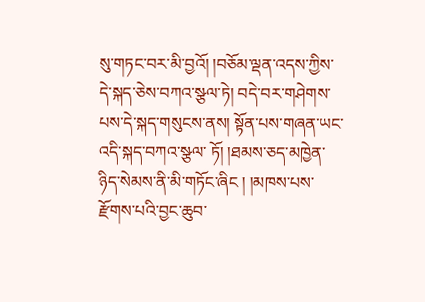སུ་གཏང་བར་མི་བྱའོ། །བཅོམ་ལྡན་འདས་ཀྱིས་དེ་སྐད་ཅེས་བཀའ་སྩལ་ཏེ། བདེ་བར་གཤེགས་པས་དེ་སྐད་གསུངས་ནས། སྟོན་པས་གཞན་ཡང་འདི་སྐད་བཀའ་སྩལ་ ཏོ། །ཐམས་ཅད་མཁྱེན་ཉིད་སེམས་ནི་མི་གཏོང་ཞིང ། །མཁས་པས་རྫོགས་པའི་བྱང་ཆུབ་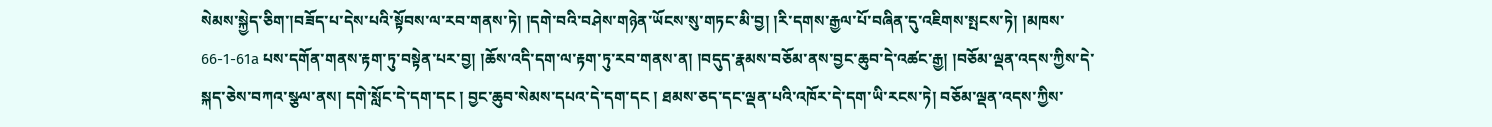སེམས་སྐྱེད་ཅིག་།བཟོད་པ་དེས་པའི་སྟོབས་ལ་རབ་གནས་ཏེ། །དགེ་བའི་བཤེས་གཉེན་ཡོངས་སུ་གཏང་མི་བྱ། །རི་དགས་རྒྱལ་པོ་བཞིན་དུ་འཇིགས་སྤངས་ཏེ། །མཁས་ 66-1-61a པས་དགོན་གནས་རྟག་ཏུ་བསྟེན་པར་བྱ། །ཆོས་འདི་དག་ལ་རྟག་ཏུ་རབ་གནས་ན། །བདུད་རྣམས་བཅོམ་ནས་བྱང་ཆུབ་དེ་འཚང་རྒྱ། །བཅོམ་ལྡན་འདས་ཀྱིས་དེ་སྐད་ཅེས་བཀའ་སྩལ་ནས། དགེ་སློང་དེ་དག་དང ། བྱང་ཆུབ་སེམས་དཔའ་དེ་དག་དང ། ཐམས་ཅད་དང་ལྡན་པའི་འཁོར་དེ་དག་ཡི་རངས་ཏེ། བཅོམ་ལྡན་འདས་ཀྱིས་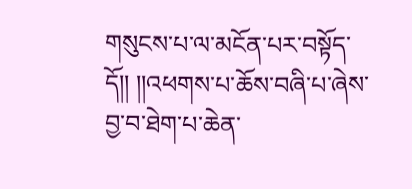གསུངས་པ་ལ་མངོན་པར་བསྟོད་དོ།། །།འཕགས་པ་ཆོས་བཞི་པ་ཞེས་བྱ་བ་ཐེག་པ་ཆེན་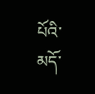པོའི་མདོ་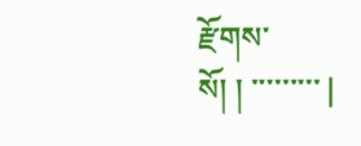རྫོགས་སོ། ། ་་་་་་་་་ |